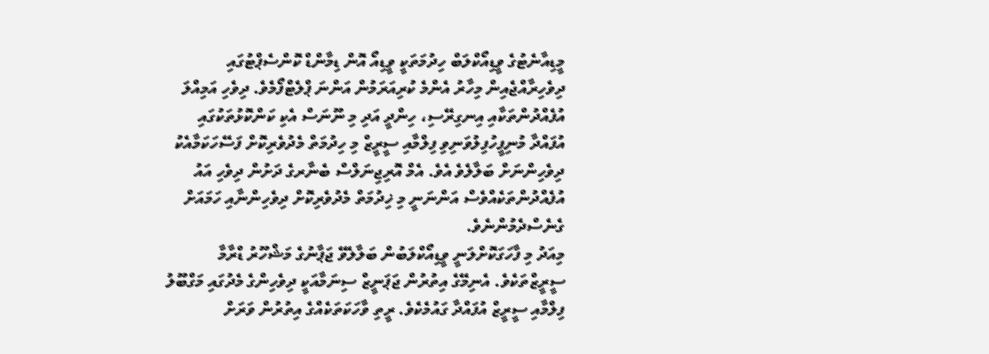މީޑިއާނެޓުގެ ވީޑިއޯކްލަބް ހިދުމަތަކީ ވީޑިއޯ އޮން ޑިމާންޑް ކޮންސެޕްޓުގައި ދިވެހިރާއްޖެއިން މިހާރު އެންމެ ކުރިއަރަމުން އަންނަ ޕްލެޓްފޯމެވެ. ދިވެހި އަމިއްލަ އުފެއްދުންތަކާއި އިނގިރޭސި، ހިންދީ އަދި މި ނޫނަސް އެކި ކަންކޮޅުތަކުގައި އުފައްދާ މުނިފީހުފިލުވަނިވި ފިލްމާއި ސީރީޒް މި ހިދުމަތް މެދުވެރިކޮށް ފަސޭހަކަމާއެކު ދިވެހިންނަށް ބަލާލެވެ އެވެ. އެމް އޮރިޖިނަލްސް ބެނާރގެ ދަށުން ދިވެހި އައު އުފެއްދުންތަކެއްވެސް އަންނަނީ މި ޚިދުމަތް މެދުވެރިކޮށް ދިވެހިންނާއި ހަމައަށް ގެނެސްދެމުންނެވެ.
މިއަދު މި ފާހަގަކޮށްލަނީ ވީޑިއޯކްލަބުން ބަލާލެވޭ ޖަޕާނުގެ މަޝްހޫރު ޑްރާމާ ސީރީޒްތަކެވެ. އެނިމޭގެ އިތުރުން ޖަޕަނީޒް ސިނަމާއަކީ ދިވެހިންގެ މެދުގައި މަގްބޫލު ފިލްމާއި ސީރީޒް އުފައްދާ ގައުމެކެވެ. ރީތި ވާހަކަތަކެއްގެ އިތުރުން ވަރަށް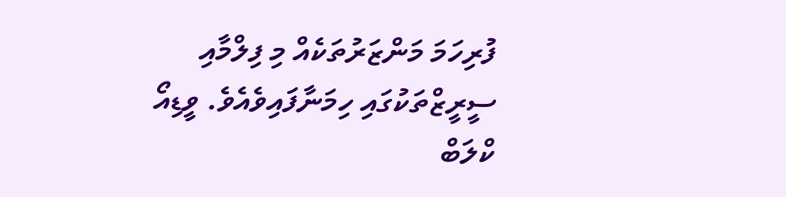ފުރިހަމަ މަންޒަރުތަކެއް މި ފިލްމާއި ސީރީޒްތަކުގައި ހިމަނާފައިވެއެވެ. ވީޑިއޯ ކްލަބް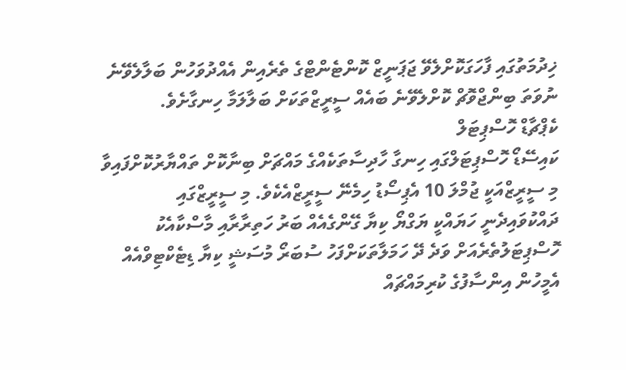ޚިދުމަތުގައި ފާހަގަކޮށްލެވޭ ޖަޕަނީޒް ކޮންޓެންޓްގެ ތެރެއިން އެއްދުވަހުން ބަލާލެވޭނެ ނުވަތަ ބިންޖްވޮޗް ކޮށްލެވޭނެ ބައެއް ސީރީޒްތަކަށް ބަލާލަމާ ހިނގާށެވެ.
ކެޕްޗާޑް ހޮސްޕިޓަލް
ކައިސޭޑޯ ހޮސްޕިޓަލްގައި ހިނގާ ހާދިސާތަކެއްގެ މައްޗަށް ބިނާކޮށް ތައްޔާރުކޮށްފައިވާ މި ސީރީޒްއަކީ ޖުމްލަ 10 އެޕިސޯޑު ހިމެނޭ ސީރީޒްއެކެވެ. މި ސީރީޒްގައި ދައްކުވައިދެނީ ހަޔައްކީ ޔަގްޔޯ ކިޔާ ގޭންގެއެއް ބަރު ހަތިރާރާއި މާސްކާއެކު ހޮސްޕިޓަލުތެރެއަށް ވަދެ ދޭ ހަމަލާތަކަށްފަހު ސުބަރޯ މުސަޝީ ކިޔާ ޑިޓެކްޓިވްއެއް އެމީހުން އިންސާފުގެ ކުރިމައްޗައް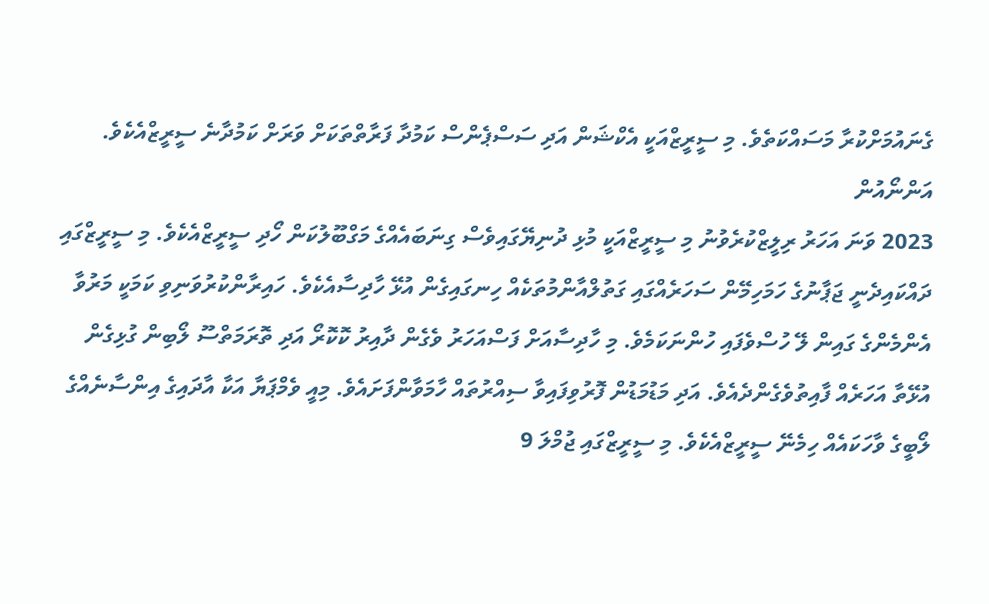ގެނައުމަށްކުރާ މަސައްކަތެވެ. މި ސީރީޒްއަކީ އެކްޝަން އަދި ސަސްޕެންސް ކަމުދާ ފަރާތްތަކަށް ވަރަށް ކަމުދާނެ ސީރީޒްއެކެވެ.
އަންނޯއުން
2023 ވަނަ އަހަރު ރިލީޒްކުރެވުނު މި ސީރީޒްއަކީ މުޅި ދުނިޔޭގައިވެސް ގިނަބައެއްގެ މަގްބޫލުކަން ހޯދި ސީރީޒްއެކެވެ. މި ސީރީޒްގައި ދައްކައިދެނީ ޖަޕާނުގެ ހަމަހިމޭން ސަހަރެއްގައި ގަތުލްއާންމުތަކެއް ހިނގައިގެން އުޅޭ ހާދިސާއެކެވެ. ހައިރާންކުރުވަނިވި ކަމަކީ މަރުވާ އެންމެންގެ ގައިން ލޭ ހުސްވެފައި ހުންނަކަމެވެ. މި ހާދިސާއަށް ފަސްއަހަރު ވެގެން ދާއިރު ކޮކޮރޯ އަދި ތޮރަމަތްސޫ ލޯބިން ގުޅިގެން އުޅޭތާ އަހަރެއް ފާއިތުވެގެންދެއެވެ. އަދި މަޑުމަޑުން ފޮރުވިފައިވާ ސިއްރުތައް ހާމަވާންފަށައެވެ. މިއީ ވެމްޕަޔާ އަކާ އާދައިގެ އިންސާނެއްގެ ލޯބީގެ ވާހަކައެއް ހިމެނޭ ސީރީޒްއެކެވެ. މި ސީރީޒްގައި ޖުމްލަ 9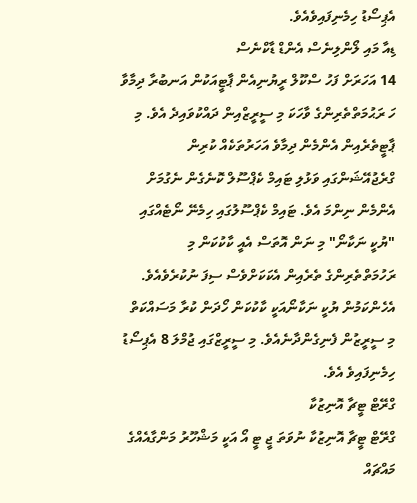އެޕިސޯޑު ހިމެނިފައިވެއެވެ.
ޑިއާ މައި ލޯންލިނެސް އެންޑް ޑާކްނެސް
14 އަހަރަށް ފަހު ސްކޫލް ރީޔުނިއެން ޕާޓީއަކުން އަނބުރާ ދިމާވާ ހަ ރަޙުމަތްތެރިންގެ ވާހަކަ މި ސީރީޒްއިން ދައްކުވައިދެ އެވެ. މި ޕާޓީތެރެއިން އެންމެން ދިމާވެ އަހަރުތަކެއް ކުރިން ގްރެޖުއޭޝަންގައި ވަޅުލި ޓައިމް ކެޕްސޫލް ކޮނެގެން ނެގުމަށް އެންމެން ނިންމަ އެވެ. ޓައިމް ކެޕްސޫލުގައި ހިމެނޭ ނޯޓެއްގައި "ޔުކީ ނަކާނޯ" މި ނަން އޮތަސް އެއީ ކާކުކަން މި ރަހުމަތްތެރިންގެ ތެރެއިން އެކަކަށްވެސް ސިފަ ނުކުރެވެއެވެ. އެހެންކަމުން ޔުކީ ނަކާނޯއަކީ ކާކުކަން ހޯދަން ކުރާ މަސައްކަތް މި ސީރީޒުން ފެނިގެންދާނެއެވެ. މި ސީރީޒްގައި ޖުމްލަ 8 އެޕިސޯޑު ހިމެނިފައިވެ އެވެ.
ގްރޭޓް ޓީޗާ އޮނިޒުކާ
ގްރޭޓް ޓީޗާ އޮނިޒުކާ ނުވަތަ ޖީ ޓީ އޯ އަކީ މަޝްހޫރު މަންގާއެއްގެ މައްޗައް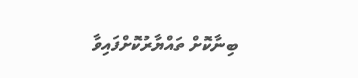ބިނާކޮށް ތައްޔާރުކޮށްފައިވާ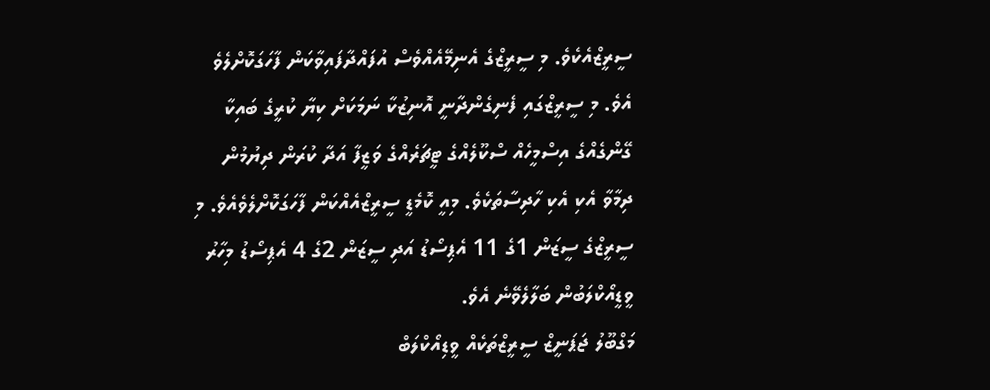ސީރީޒްއެކެވެ. މި ސީރީޒްގެ އެނިމޭއެއްވެސް އުފައްދާފައިވާކަން ފާހަގަކޮށްލެވެ އެވެ. މި ސީރީޒްގައި ފެނިގެންދާނީ އޮނިޒުކާ ނަމަކަށް ކިޔާ ކުރީގެ ބައިކާ ގޭންގެއްގެ އިސްމީހެއް ސްކޫލެއްގެ ޓީޗަރެއްގެ ވަޒީފާ އަދާ ކުރަން ދިޔުމުން ދިމާވާ އެކި އެކި ހާދިސާތަކެވެ. މިއީ ކޮމެޑީ ސީރީޒްއެއްކަން ފާހަގަކޮށްލެވެއެވެ. މި ސީރީޒްގެ ސީޒަން 1ގެ 11 އެޕިސޯޑު އަދި ސީޒަން 2ގެ 4 އެޕިސޯޑު މިހާރު ވީޑީއޯކްލަބުން ބަލާލެވޭނެ އެވެ.
މަގްބޫލު ޖަޕަނީޒް ސީރީޒްތަކެއް ވީޑިއޯކްލަބް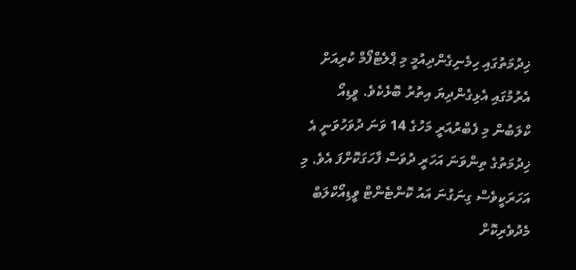ޚިދުމަތުގައި ހިމެނިގެންދިއުމީ މި ޕްލެޓްފޯމް ކުރިއަށް އެރުމުގައި އެޅިގެންދިޔަ އިތުރު ބޮޅެކެވެ. ވީޑިއޯ ކްލަބުން މި ފެބްރުއަރީ މަހުގެ 14 ވަނަ ދުވަހުވަނީ އެ ޚިދުމަތުގެ ތިންވަނަ އަހަރީ ދުވަސް ފާހަގަކޮށްފަ އެވެ. މި އަހަރަކީވެސް ގިނަގުނަ އައު ކޮންޓެންޓް ވީޑިއޯކްލަބް މެދުވެރިކޮށް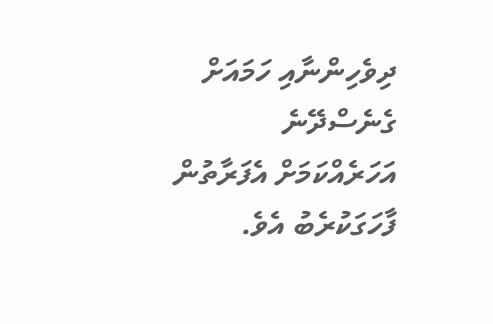ދިވެހިންނާއި ހަމައަށް ގެނެސްދޭނެ އަހަރެއްކަމަށް އެފަރާތުން ފާހަގަކުރެބު އެވެ.